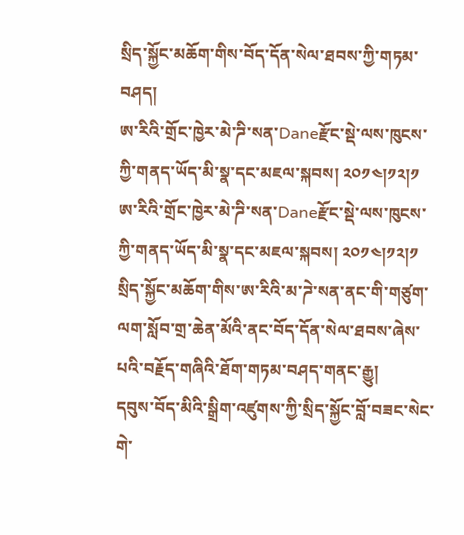སྲིད་སྐྱོང་མཆོག་གིས་བོད་དོན་སེལ་ཐབས་ཀྱི་གཏམ་བཤད།
ཨ་རིའི་གྲོང་ཁྱེར་མེ་ཌི་སན་Daneརྫོང་སྡེ་ལས་ཁུངས་ཀྱི་གནད་ཡོད་མི་སྣ་དང་མཇལ་སྐབས། ༢༠༡༤།༡༢།༡ ཨ་རིའི་གྲོང་ཁྱེར་མེ་ཌི་སན་Daneརྫོང་སྡེ་ལས་ཁུངས་ཀྱི་གནད་ཡོད་མི་སྣ་དང་མཇལ་སྐབས། ༢༠༡༤།༡༢།༡
སྲིད་སྐྱོང་མཆོག་གིས་ཨ་རིའི་མ་ཌེ་སན་ནང་གི་གཙུག་ལག་སློབ་གྲ་ཆེན་མོའི་ནང་བོད་དོན་སེལ་ཐབས་ཞེས་པའི་བརྗོད་གཞིའི་ཐོག་གཏམ་བཤད་གནང་རྒྱུ།
དབུས་བོད་མིའི་སྒྲིག་འཛུགས་ཀྱི་སྲིད་སྐྱོང་བློ་བཟང་སེང་གེ་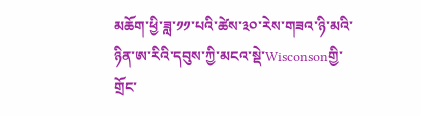མཆོག་ཕྱི་ཟླ་༡༡་པའི་ཚེས་༣༠་རེས་གཟའ་ཉི་མའི་ཉིན་ཨ་རིའི་དབུས་ཀྱི་མངའ་སྡེ་Wisconsonགྱི་གྲོང་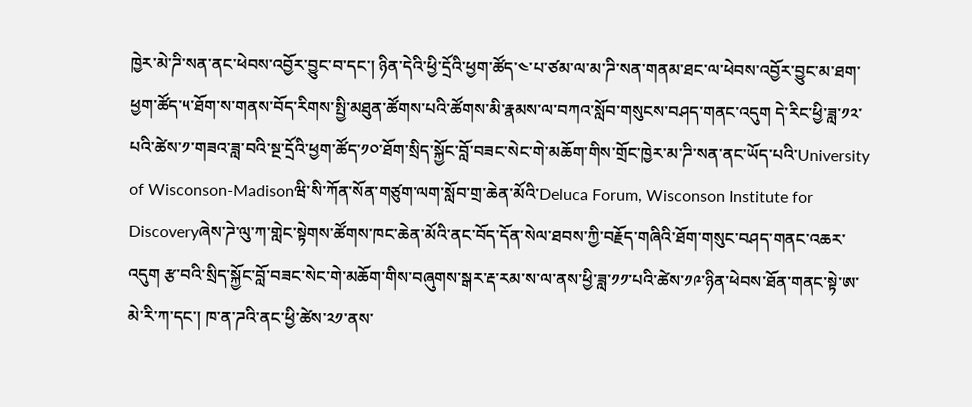ཁྱེར་མེ་ཌི་སན་ནང་ཕེབས་འབྱོར་བྱུང་བ་དང་། ཉིན་དེའི་ཕྱི་དྲོའི་ཕྱག་ཚོད་༤་པ་ཙམ་ལ་མ་ཌི་སན་གནམ་ཐང་ལ་ཕེབས་འབྱོར་བྱུང་མ་ཐག་ཕྱག་ཚོད་༥་ཐོག་ས་གནས་བོད་རིགས་སྤྱི་མཐུན་ཚོགས་པའི་ཚོགས་མི་རྣམས་ལ་བཀའ་སློབ་གསུངས་བཤད་གནང་འདུག དེ་རིང་ཕྱི་ཟླ་༡༢་པའི་ཚེས་༡་གཟའ་ཟླ་བའི་སྔ་དྲོའི་ཕྱག་ཚོད་༡༠་ཐོག་སྲིད་སྐྱོང་བློ་བཟང་སེང་གེ་མཆོག་གིས་གྲོང་ཁྱེར་མ་ཌི་སན་ནང་ཡོད་པའི་University of Wisconson-Madisonཝི་སི་ཀོན་སོན་གཙུག་ལག་སློབ་གྲ་ཆེན་མོའི་Deluca Forum, Wisconson Institute for Discoveryཞེས་ཌེ་ལུ་ཀ་གླེང་སྟེགས་ཚོགས་ཁང་ཆེན་མོའི་ནང་བོད་དོན་སེལ་ཐབས་ཀྱི་བརྗོད་གཞིའི་ཐོག་གསུང་བཤད་གནང་འཆར་འདུག རྩ་བའི་སྲིད་སྐྱོང་བློ་བཟང་སེང་གེ་མཆོག་གིས་བཞུགས་སྒར་རྡ་རམ་ས་ལ་ནས་ཕྱི་ཟླ་༡༡་པའི་ཚེས་༡༩་ཉིན་ཕེབས་ཐོན་གནང་སྟེ་ཨ་མེ་རི་ཀ་དང་། ཁ་ན་ཌའི་ནང་ཕྱི་ཚེས་༢༡་ནས་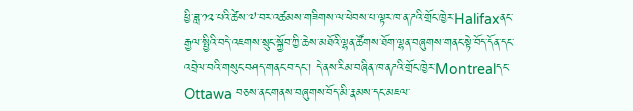ཕྱི་ཟླ་༡༢་པའི་ཚེས་༧་བར་འཚམས་གཟིགས་ལ་ཕེབས་པ་ལྟར་ཁ་ན་ཌའི་གྲོང་ཁྱེར་Halifaxནང་རྒྱལ་སྤྱིའི་བདེ་འཇགས་སྲུང་སྐྱོབ་ཀྱི་ཆེས་མཐོའི་ལྷན་ཚོགས་ཐོག་ལྷན་བཞུགས་གནང་སྟེ་བོད་དོན་དང་འབྲེལ་བའི་གསུང་བཤད་གནང་བ་དང་། དེ་ནས་རིམ་བཞིན་ཁ་ནཌའི་གྲོང་ཁྱེར་Montrealདང་Ottawa བཅས་ནང་གནས་བཞུགས་བོད་མི་རྣམས་དང་མཇལ་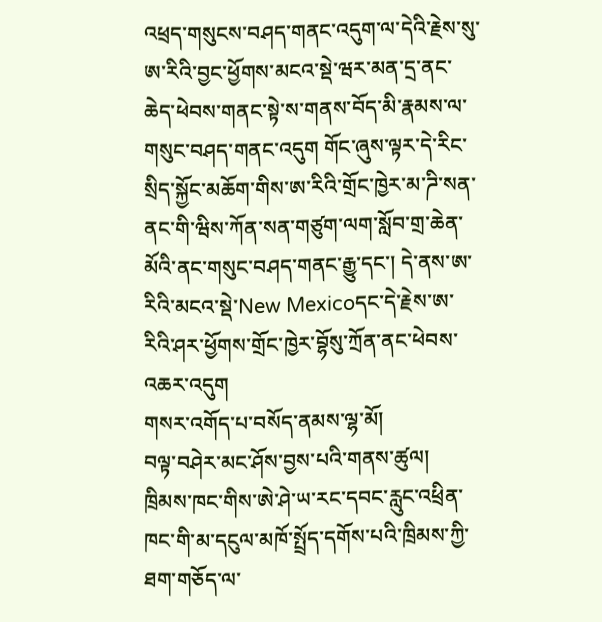འཕྲད་གསུངས་བཤད་གནང་འདུག་ལ་དེའི་རྗེས་སུ་ཨ་རིའི་བྱང་ཕྱོགས་མངའ་སྡེ་ཝར་མན་དྲ་ནང་ཆེད་ཕེབས་གནང་སྟེ་ས་གནས་བོད་མི་རྣམས་ལ་གསུང་བཤད་གནང་འདུག གོང་ཞུས་ལྟར་དེ་རིང་སྲིད་སྐྱོང་མཆོག་གིས་ཨ་རིའི་གྲོང་ཁྱེར་མ་ཌི་སན་ནང་གི་ཝིས་ཀོན་སན་གཙུག་ལག་སློབ་གྲ་ཆེན་མོའི་ནང་གསུང་བཤད་གནང་རྒྱུ་དང་། དེ་ནས་ཨ་རིའི་མངའ་སྡེ་New Mexicoདང་དེ་རྗེས་ཨ་རིའི་ཤར་ཕྱོགས་གྲོང་ཁྱེར་བྷོསུ་ཀྲོན་ནང་ཕེབས་འཆར་འདུག
གསར་འགོད་པ་བསོད་ནམས་ལྷ་མོ།
བལྟ་བཤེར་མང་ཤོས་བྱས་པའི་གནས་ཚུལ།
ཁྲིམས་ཁང་གིས་ཨེ་ཤེ་ཡ་རང་དབང་རླུང་འཕྲིན་ཁང་གི་མ་དངུལ་མཁོ་སྤྲོད་དགོས་པའི་ཁྲིམས་ཀྱི་ཐག་གཅོད་ལ་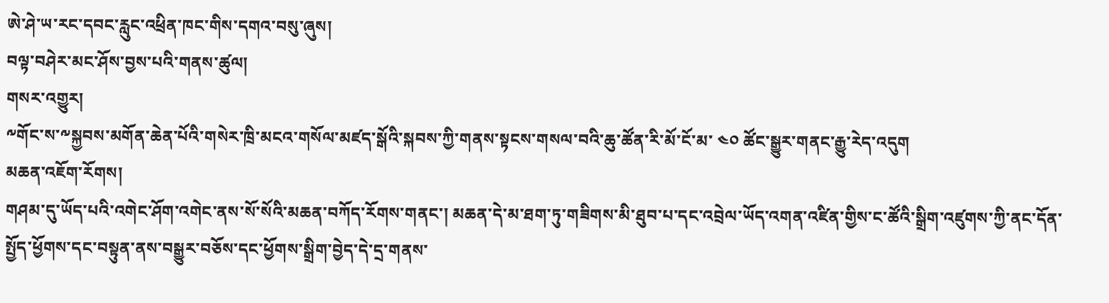ཨེ་ཤེ་ཡ་རང་དབང་རླུང་འཕྲིན་ཁང་གིས་དགའ་བསུ་ཞུས།
བལྟ་བཤེར་མང་ཤོས་བྱས་པའི་གནས་ཚུལ།
གསར་འགྱུར།
༸གོང་ས་༸སྐྱབས་མགོན་ཆེན་པོའི་གསེར་ཁྲི་མངའ་གསོལ་མཛད་སྒོའི་སྐབས་ཀྱི་གནས་སྟངས་གསལ་བའི་ཆུ་ཚོན་རི་མོ་ངོ་མ་ ༤༠ ཚོང་སྒྱུར་གནང་རྒྱུ་རེད་འདུག
མཆན་འཇོག་རོགས།
གཤམ་དུ་ཡོད་པའི་འགེང་ཤོག་འགེང་ནས་སོ་སོའི་མཆན་བཀོད་རོགས་གནང་། མཆན་དེ་མ་ཐག་ཏུ་གཟིགས་མི་ཐུབ་པ་དང་འབྲེལ་ཡོད་འགན་འཛིན་གྱིས་ང་ཚོའི་སྒྲིག་འཛུགས་ཀྱི་ནང་དོན་སྤྱོད་ཕྱོགས་དང་བསྟུན་ནས་བསྒྱུར་བཅོས་དང་ཕྱོགས་སྒྲིག་བྱེད་དེ་དྲ་གནས་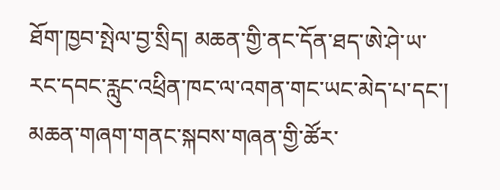ཐོག་ཁྱབ་སྤེལ་བྱ་སྲིད། མཆན་གྱི་ནང་དོན་ཐད་ཨེ་ཤེ་ཡ་རང་དབང་རླུང་འཕྲིན་ཁང་ལ་འགན་གང་ཡང་མེད་པ་དང་། མཆན་གཞག་གནང་སྐབས་གཞན་གྱི་ཚོར་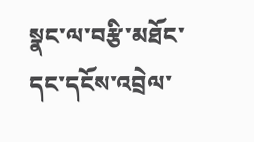སྣང་ལ་བརྩི་མཐོང་དང་དངོས་འབྲེལ་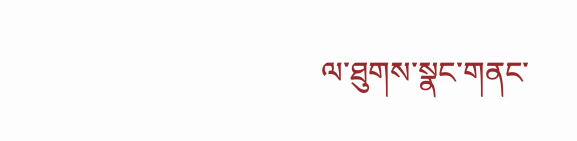ལ་ཐུགས་སྣང་གནང་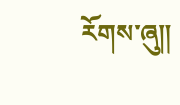རོགས་ཞུ༎